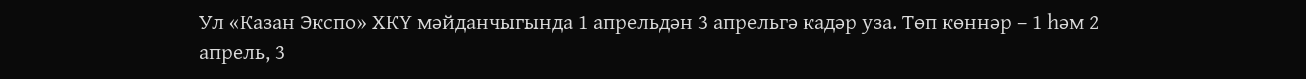Ул «Казан Экспо» ХКҮ мәйданчыгында 1 апрельдән 3 апрельгә кадәр уза. Төп көннәр – 1 һәм 2 апрель, 3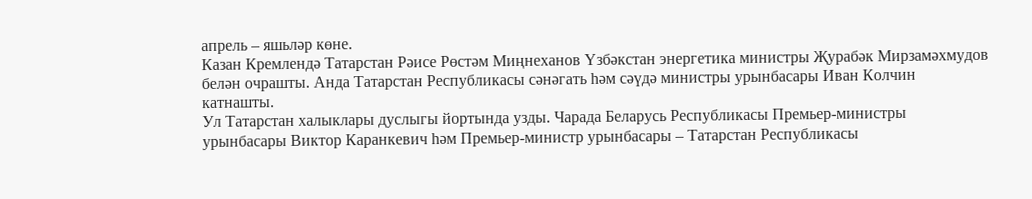апрель – яшьләр көне.
Казан Кремлендә Татарстан Рәисе Рөстәм Миңнеханов Үзбәкстан энергетика министры Җурабәк Мирзамәхмудов белән очрашты. Анда Татарстан Республикасы сәнәгать һәм сәүдә министры урынбасары Иван Колчин катнашты.
Ул Татарстан халыклары дуслыгы йортында узды. Чарада Беларусь Республикасы Премьер-министры урынбасары Виктор Каранкевич һәм Премьер-министр урынбасары – Татарстан Республикасы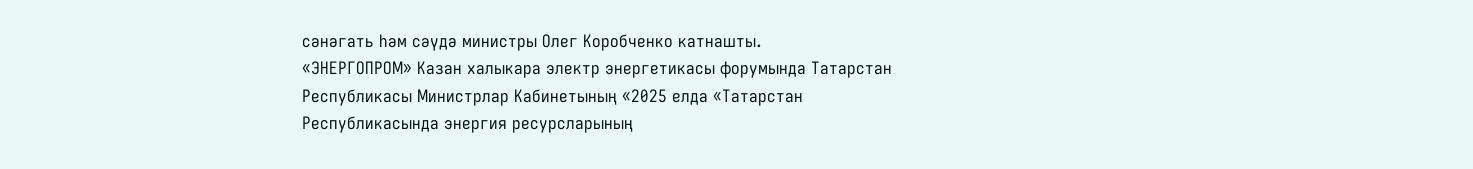сәнәгать һәм сәүдә министры Олег Коробченко катнашты.
«ЭНЕРГОПРОМ» Казан халыкара электр энергетикасы форумында Татарстан Республикасы Министрлар Кабинетының «2025 елда «Татарстан Республикасында энергия ресурсларының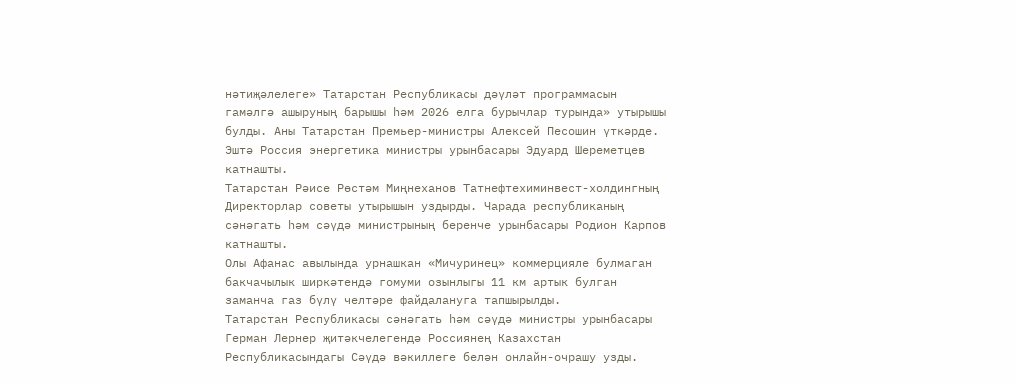нәтиҗәлелеге» Татарстан Республикасы дәүләт программасын гамәлгә ашыруның барышы һәм 2026 елга бурычлар турында» утырышы булды. Аны Татарстан Премьер-министры Алексей Песошин үткәрде. Эштә Россия энергетика министры урынбасары Эдуард Шереметцев катнашты.
Татарстан Рәисе Рөстәм Миңнеханов Татнефтехиминвест-холдингның Директорлар советы утырышын уздырды. Чарада республиканың сәнәгать һәм сәүдә министрының беренче урынбасары Родион Карпов катнашты.
Олы Афанас авылында урнашкан «Мичуринец» коммерцияле булмаган бакчачылык ширкәтендә гомуми озынлыгы 11 км артык булган заманча газ бүлү челтәре файдалануга тапшырылды.
Татарстан Республикасы сәнәгать һәм сәүдә министры урынбасары Герман Лернер җитәкчелегендә Россиянең Казахстан Республикасындагы Сәүдә вәкиллеге белән онлайн-очрашу узды.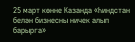25 март көнне Казанда «Һиндстан белән бизнесны ничек алып барырга»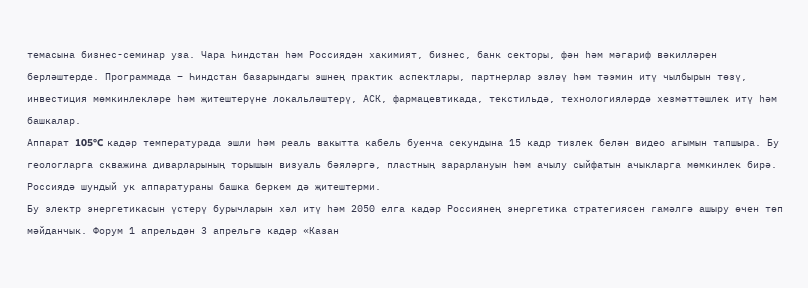темасына бизнес-семинар уза. Чара Һиндстан һәм Россиядән хакимият, бизнес, банк секторы, фән һәм мәгариф вәкилләрен берләштерде. Программада – Һиндстан базарындагы эшнең практик аспектлары, партнерлар эзләү һәм тәэмин итү чылбырын төзү, инвестиция мөмкинлекләре һәм җитештерүне локальләштерү, АСК, фармацевтикада, текстильдә, технологияләрдә хезмәттәшлек итү һәм башкалар.
Аппарат 105°C кадәр температурада эшли һәм реаль вакытта кабель буенча секундына 15 кадр тизлек белән видео агымын тапшыра. Бу геологларга скважина диварларының торышын визуаль бәяләргә, пластның зарарлануын һәм ачылу сыйфатын ачыкларга мөмкинлек бирә. Россиядә шундый ук аппаратураны башка беркем дә җитештерми.
Бу электр энергетикасын үстерү бурычларын хәл итү һәм 2050 елга кадәр Россиянең энергетика стратегиясен гамәлгә ашыру өчен төп мәйданчык. Форум 1 апрельдән 3 апрельгә кадәр «Казан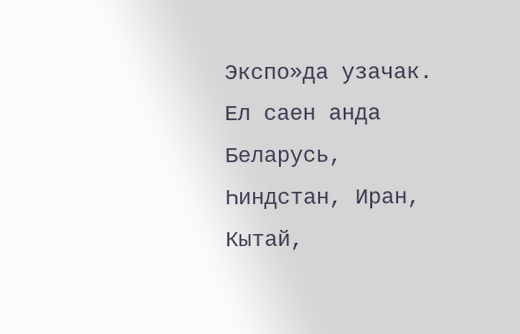Экспо»да узачак. Ел саен анда Беларусь, Һиндстан, Иран, Кытай,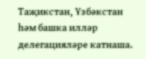Таҗикстан, Үзбәкстан һәм башка илләр делегацияләре катнаша.